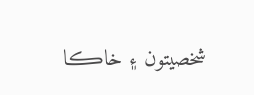شخصيتون ۽ خاڪا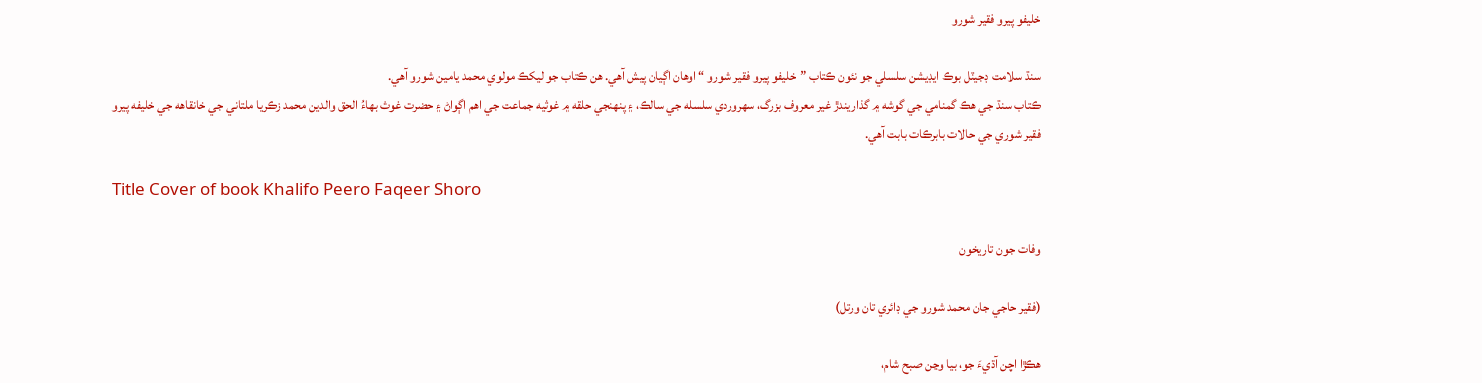خليفو پيرو فقير شورو

سنڌ سلامت ڊجيٽل بوڪ ايڊيشن سلسلي جو نئون ڪتاب ”خليفو پيرو فقير شورو “ اوهان اڳيان پيش آهي. هن ڪتاب جو ليکڪ مولوي محمد يامين شورو آهي.
ڪتاب سنڌ جي هڪ گمنامي جي گوشه ۾ گذاريندڙ غير معروف بزرگ، سهروردي سلسله جي سالڪ، ۽ پنهنجي حلقه ۾ غوثيه جماعت جي اهم اڳواڻ ۽ حضرت غوث بهاءُ الحق والدين محمد زڪريا ملتاني جي خانقاهه جي خليفه پيرو فقير شوري جي حالات بابرڪات بابت آهي.

Title Cover of book Khalifo Peero Faqeer Shoro

وفات جون تاريخون

(فقير حاجي جان محمد شورو جي ڊائري تان ورتل)

هڪڙا اچن آڌيءَ جو، بيا وڃن صبح شام،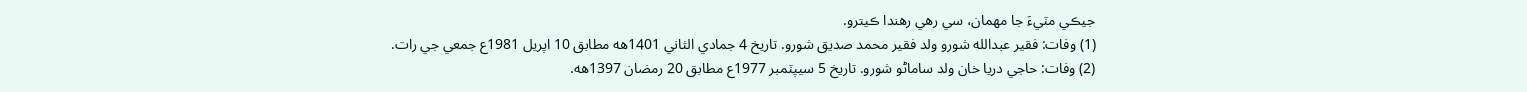جيڪي مٽيءَ جا مهمان، سي رهي رهندا ڪيترو.
(1) وفات: فقير عبدالله شورو ولد فقير محمد صديق شورو. تاريخ 4 جمادي الثاني 1401هه مطابق 10 اپريل 1981ع جمعي جي رات.
(2) وفات: حاجي دريا خان ولد ساماڻو شورو. تاريخ 5 سيپٽمبر 1977ع مطابق 20 رمضان 1397هه.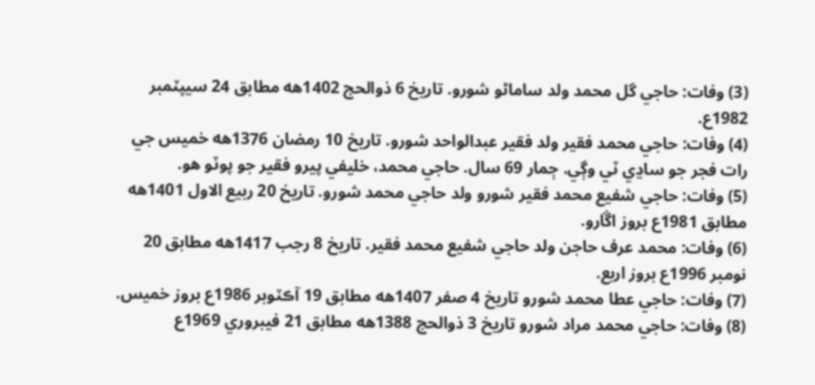(3) وفات: حاجي گل محمد ولد ساماڻو شورو. تاريخ 6 ذوالحج 1402هه مطابق 24 سيپٽمبر 1982ع.
(4) وفات: حاجي محمد فقير ولد فقير عبدالواحد شورو. تاريخ 10 رمضان 1376هه خميس جي رات فجر جو ساڍي ٽي وڳي. ڄمار 69 سال. حاجي محمد، خليفي پيرو فقير جو پوٽو هو.
(5) وفات: حاجي شفيع محمد فقير شورو ولد حاجي محمد شورو. تاريخ 20 ربيع الاول 1401هه مطابق 1981ع بروز اڱارو.
(6) وفات: محمد عرف حاجن ولد حاجي شفيع محمد فقير. تاريخ 8 رجب 1417هه مطابق 20 نومبر 1996ع بروز اربع.
(7) وفات: حاجي عطا محمد شورو تاريخ 4 صفر 1407هه مطابق 19 آڪٽوبر 1986ع بروز خميس.
(8) وفات: حاجي محمد مراد شورو تاريخ 3 ذوالحج 1388هه مطابق 21 فيبروري 1969ع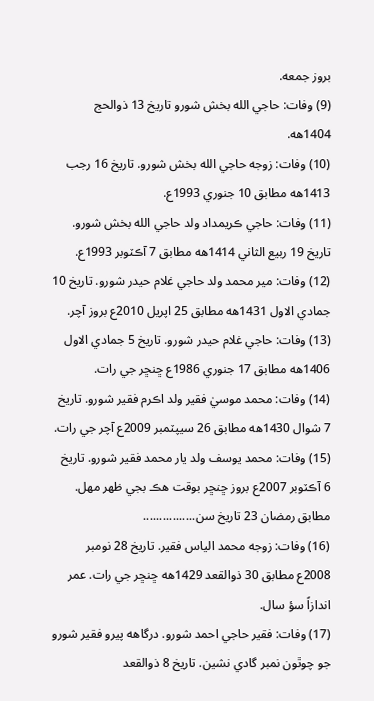بروز جمعه.
(9) وفات: حاجي الله بخش شورو تاريخ 13 ذوالحج 1404هه.
(10) وفات: زوجه حاجي الله بخش شورو. تاريخ 16 رجب 1413هه مطابق 10 جنوري 1993ع.
(11) وفات: حاجي ڪريمداد ولد حاجي الله بخش شورو. تاريخ 19 ربيع الثاني 1414هه مطابق 7 آڪٽوبر 1993ع.
(12) وفات: مير محمد ولد حاجي غلام حيدر شورو. تاريخ 10 جمادي الاول 1431هه مطابق 25 اپريل 2010ع بروز آچر.
(13) وفات: حاجي غلام حيدر شورو. تاريخ 5 جمادي الاول 1406هه مطابق 17 جنوري 1986ع ڇنڇر جي رات.
(14) وفات: محمد موسيٰ فقير ولد اڪرم فقير شورو. تاريخ 7 شوال 1430هه مطابق 26 سيپٽمبر 2009ع آچر جي رات.
(15) وفات: محمد يوسف ولد يار محمد فقير شورو. تاريخ 6 آڪٽوبر 2007ع بروز ڇنڇر بوقت هڪ بجي ظهر مهل. مطابق رمضان 23 تاريخ سن................
(16) وفات: زوجه محمد الياس فقير. تاريخ 28 نومبر 2008ع مطابق 30 ذوالقعد 1429هه ڇنڇر جي رات. عمر اندازاً سؤ سال.
(17) وفات: فقير حاجي احمد شورو. درگاهه پيرو فقير شورو جو چوٿون نمبر گادي نشين. تاريخ 8 ذوالقعد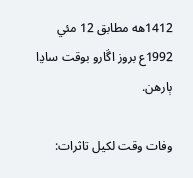1412هه مطابق 12 مئي 1992ع بروز اڱارو بوقت ساڍا ٻارهن.

وفات وقت لکيل تاثرات: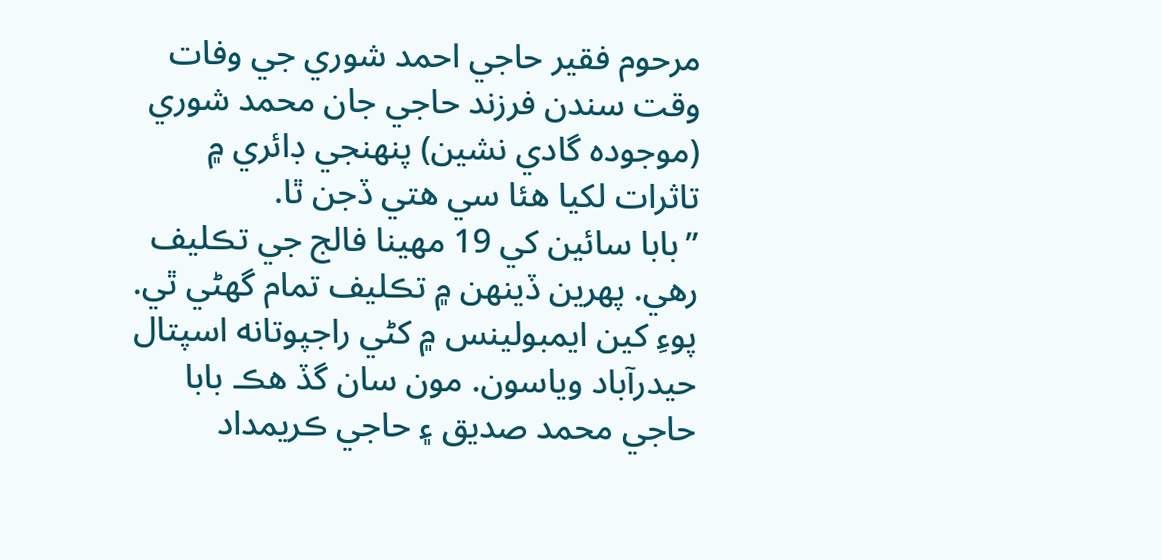مرحوم فقير حاجي احمد شوري جي وفات وقت سندن فرزند حاجي جان محمد شوري (موجوده گادي نشين) پنهنجي ڊائري ۾ تاثرات لکيا هئا سي هتي ڏجن ٿا.
”بابا سائين کي 19 مهينا فالج جي تڪليف رهي. پهرين ڏينهن ۾ تڪليف تمام گهڻي ٿي. پوءِ کين ايمبولينس ۾ کڻي راجپوتانه اسپتال حيدرآباد وياسون. مون سان گڏ هڪ بابا حاجي محمد صديق ۽ حاجي ڪريمداد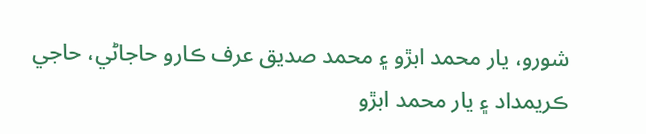شورو، يار محمد ابڙو ۽ محمد صديق عرف ڪارو حاجاڻي، حاجي ڪريمداد ۽ يار محمد ابڙو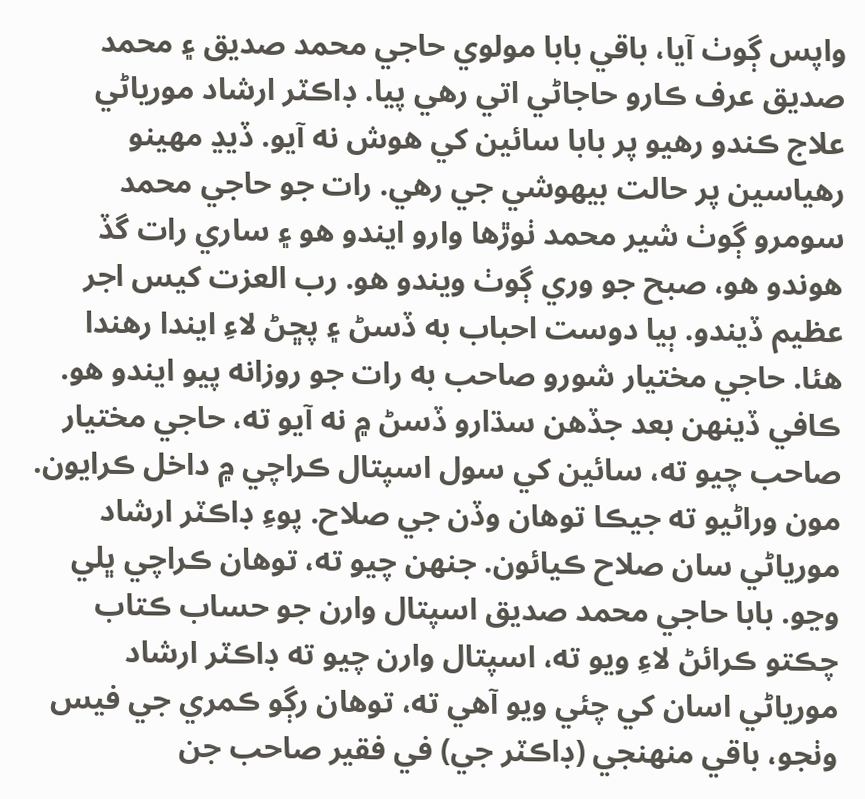واپس ڳوٺ آيا، باقي بابا مولوي حاجي محمد صديق ۽ محمد صديق عرف ڪارو حاجاڻي اتي رهي پيا. ڊاڪٽر ارشاد مورياڻي علاج ڪندو رهيو پر بابا سائين کي هوش نه آيو. ڏيڍ مهينو رهياسين پر حالت بيهوشي جي رهي. رات جو حاجي محمد سومرو ڳوٺ شير محمد ٺوڙها وارو ايندو هو ۽ ساري رات گڏ هوندو هو، صبح جو وري ڳوٺ ويندو هو. رب العزت کيس اجر عظيم ڏيندو. ٻيا دوست احباب به ڏسڻ ۽ پڇڻ لاءِ ايندا رهندا هئا. حاجي مختيار شورو صاحب به رات جو روزانه پيو ايندو هو. ڪافي ڏينهن بعد جڏهن سڌارو ڏسڻ ۾ نه آيو ته، حاجي مختيار صاحب چيو ته، سائين کي سول اسپتال ڪراچي ۾ داخل ڪرايون. مون وراڻيو ته جيڪا توهان وڏن جي صلاح. پوءِ ڊاڪٽر ارشاد مورياڻي سان صلاح ڪيائون. جنهن چيو ته، توهان ڪراچي ڀلي وڃو. بابا حاجي محمد صديق اسپتال وارن جو حساب ڪتاب چڪتو ڪرائڻ لاءِ ويو ته، اسپتال وارن چيو ته ڊاڪٽر ارشاد مورياڻي اسان کي چئي ويو آهي ته، توهان رڳو ڪمري جي فيس وٺجو، باقي منهنجي (ڊاڪٽر جي) في فقير صاحب جن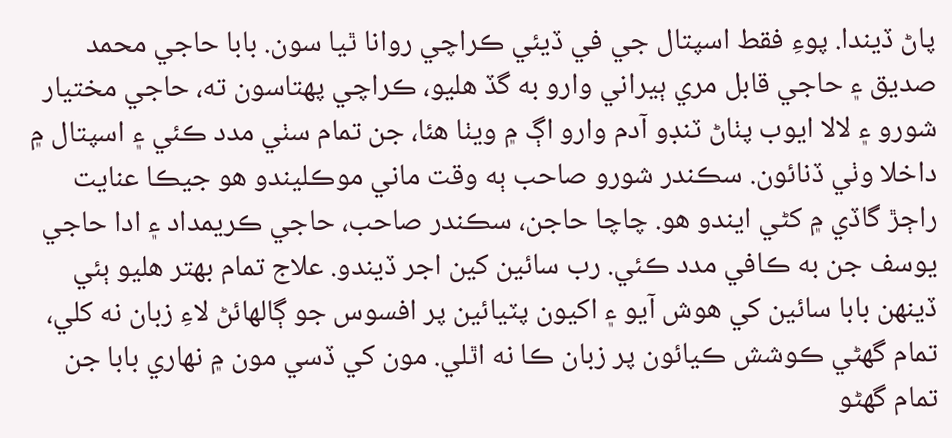پاڻ ڏيندا. پوءِ فقط اسپتال جي في ڏيئي ڪراچي روانا ٿيا سون. بابا حاجي محمد صديق ۽ حاجي قابل مري ٻيراني وارو به گڏ هليو، ڪراچي پهتاسون ته، حاجي مختيار شورو ۽ لالا ايوب پٺاڻ ٽنڊو آدم وارو اڳ ۾ ويٺا هئا، جن تمام سٺي مدد ڪئي ۽ اسپتال ۾ داخلا وٺي ڏنائون. سڪندر شورو صاحب ٻه وقت ماني موڪليندو هو جيڪا عنايت راڄڙ گاڏي ۾ کڻي ايندو هو. چاچا حاجن، سڪندر صاحب، حاجي ڪريمداد ۽ ادا حاجي يوسف جن به ڪافي مدد ڪئي. رب سائين کين اجر ڏيندو. علاج تمام بهتر هليو ٻئي ڏينهن بابا سائين کي هوش آيو ۽ اکيون پٽيائين پر افسوس جو ڳالهائڻ لاءِ زبان نه کلي، تمام گهڻي ڪوشش ڪيائون پر زبان ڪا نه اٿلي. مون کي ڏسي مون ۾ نهاري بابا جن تمام گهڻو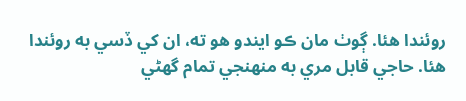روئندا هئا. ڳوٺ مان ڪو ايندو هو ته، ان کي ڏسي به روئندا هئا. حاجي قابل مري به منهنجي تمام گهڻي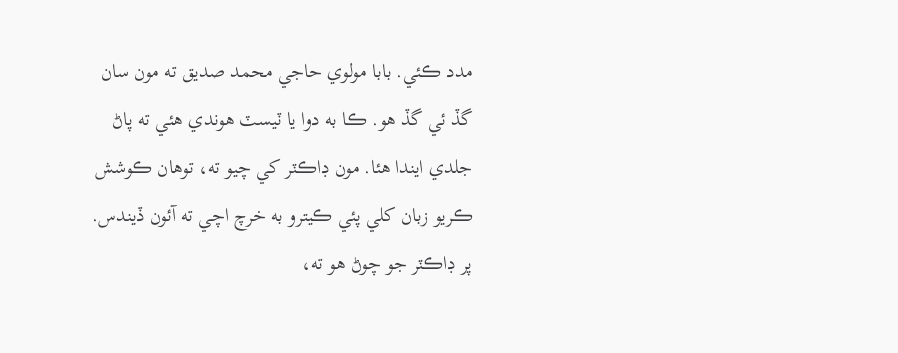مدد ڪئي. بابا مولوي حاجي محمد صديق ته مون سان گڏ ئي گڏ هو. ڪا به دوا يا ٽيسٽ هوندي هئي ته پاڻ جلدي ايندا هئا. مون ڊاڪٽر کي چيو ته، توهان ڪوشش ڪريو زبان کلي پئي ڪيترو به خرچ اچي ته آئون ڏيندس. پر ڊاڪٽر جو چوڻ هو ته،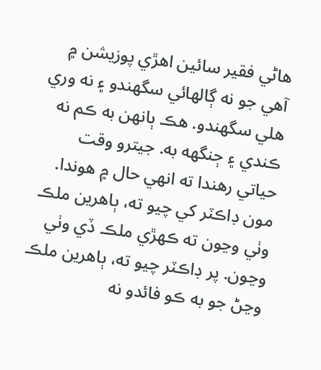هاڻي فقير سائين اهڙي پوزيشن ۾ آهي جو نه ڳالهائي سگهندو ۽ نه وري هلي سگهندو. هڪ ٻانهن به ڪم نه ڪندي ۽ ڄنگهه به. جيترو وقت حياتي رهندا ته انهي حال ۾ هوندا. مون ڊاڪٽر کي چيو ته، ٻاهرين ملڪ وٺي وڃون ته ڪهڙي ملڪ ڏي وٺي وڃون. پر ڊاڪٽر چيو ته، ٻاهرين ملڪ وڃڻ جو به ڪو فائدو نه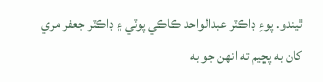ٿيندو. پوءِ ڊاڪٽر عبدالواحد ڪاڪي پوٽي ۽ ڊاڪٽر جعفر مري کان به پڇيم ته انهن جو به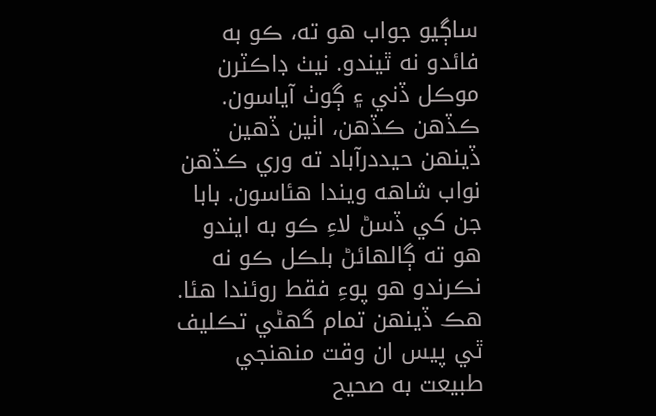ساڳيو جواب هو ته، ڪو به فائدو نه ٿيندو. نيٺ ڊاڪٽرن موڪل ڏني ۽ ڳوٺ آياسون. ڪڏهن ڪڏهن، اٺين ڏهين ڏينهن حيددرآباد ته وري ڪڏهن نواب شاهه ويندا هئاسون. بابا جن کي ڏسڻ لاءِ ڪو به ايندو هو ته ڳالهائڻ بلڪل ڪو نه نڪرندو هو پوءِ فقط روئندا هئا.
هڪ ڏينهن تمام گهڻي تڪليف ٿي پيس ان وقت منهنجي طبيعت به صحيح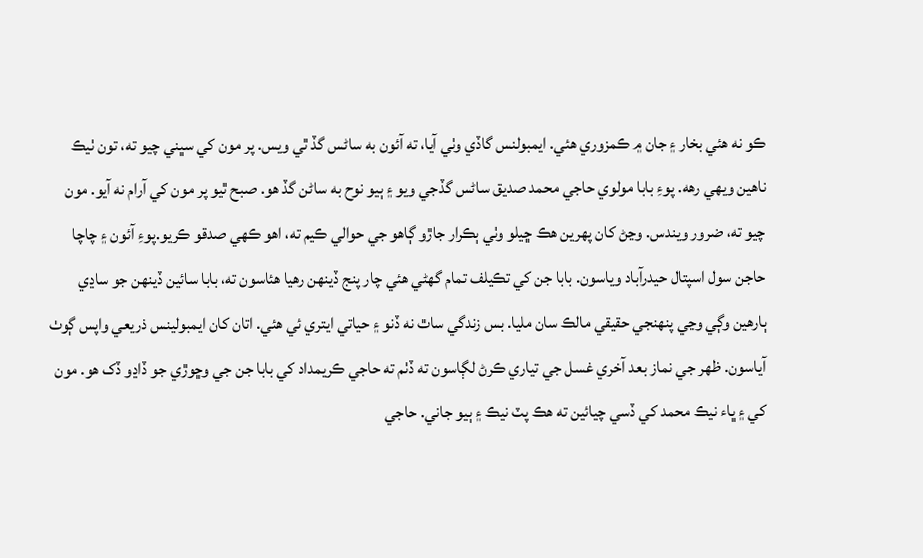ڪو نه هئي بخار ۽ جان ۾ ڪمزوري هئي. ايمبولنس گاڏي وٺي آيا، ته آئون به ساڻس گڏ ٿي ويس. پر مون کي سڀني چيو ته، تون ٺيڪ ناهين ويهي رهه. پوءِ بابا مولوي حاجي محمد صديق ساڻس گڏجي ويو ۽ ٻيو نوح به ساڻن گڏ هو. صبح ٿيو پر مون کي آرام نه آيو. مون چيو ته، ضرور ويندس. وڃڻ کان پهرين هڪ ڇيلو وٺي ٻڪرار جاڙو ڳاهو جي حوالي ڪيم ته، اهو ڪهي صدقو ڪريو.پوءِ آئون ۽ چاچا حاجن سول اسپتال حيدرآباد وياسون. بابا جن کي تڪيلف تمام گهڻي هئي چار پنج ڏينهن رهيا هئاسون ته، بابا سائين ڏينهن جو ساڍي ٻارهين وڳي وڃي پنهنجي حقيقي مالڪ سان مليا. بس زندگي ساٿ نه ڏنو ۽ حياتي ايتري ئي هئي. اتان کان ايمبولينس ذريعي واپس ڳوٺ آياسون. ظهر جي نماز بعد آخري غسل جي تياري ڪرڻ لڳاسون ته ڏٺم ته حاجي ڪريمداد کي بابا جن جي وڇوڙي جو ڏاڍو ڏک هو. مون کي ۽ ڀاء نيڪ محمد کي ڏسي چيائين ته هڪ پٽ نيڪ ۽ ٻيو جاني. حاجي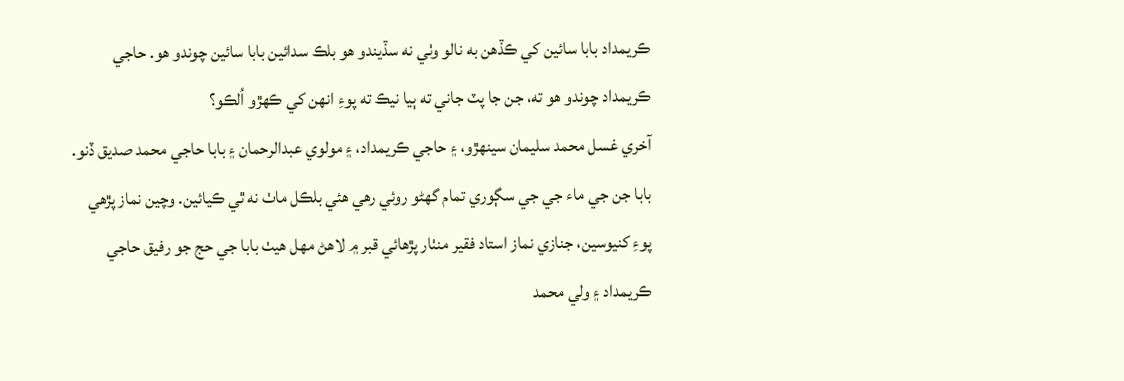ڪريمداد بابا سائين کي ڪڏهن به نالو وٺي نه سڏيندو هو بلڪ سدائين بابا سائين چوندو هو. حاجي ڪريمداد چوندو هو ته، جن جا پٽ جاني ته ٻيا نيڪ ته پوءِ انهن کي ڪهڙو اُلڪو؟
آخري غسل محمد سليمان سينهڙو، ۽ حاجي ڪريمداد، ۽ مولوي عبدالرحمان ۽ بابا حاجي محمد صديق ڏنو. بابا جن جي ماء جي جي سڳوري تمام گهڻو روئي رهي هئي بلڪل ماٺ نه ٿي ڪيائين. وچين نماز پڙهي پوءِ کنيوسين، جنازي نماز استاد فقير منٺار پڙهائي قبر ۾ لاهڻ مهل هيٺ بابا جي حج جو رفيق حاجي ڪريمداد ۽ ولي محمد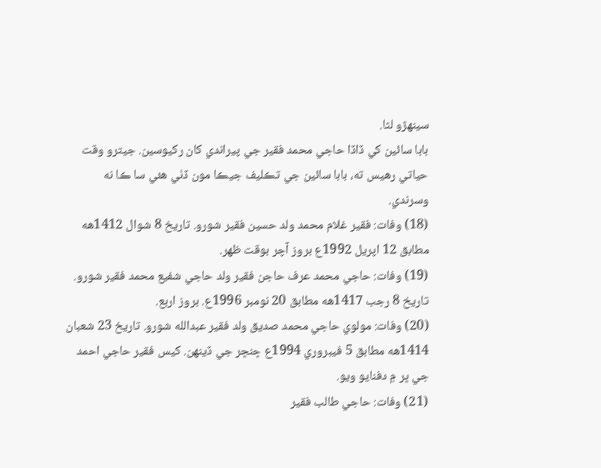سينهڙو لٿا.
بابا سائين کي ڏاڏا حاجي محمد فقير جي پيراندي کان رکيوسين. جيترو وقت حياتي رهيس ته، بابا سائين جي تڪليف جيڪا مون ڏٺي هئي سا ڪا نه وسرندي.
(18) وفات: فقير غلام محمد ولد حسين فقير شورو. تاريخ 8 شوال 1412هه مطابق 12 اپريل 1992ع بروز آچر بوقت ظهر.
(19) وفات: حاجي محمد عرف حاجن فقير ولد حاجي شفيع محمد فقير شورو. تاريخ 8 رجب 1417هه مطابق 20 نومبر 1996ع. بروز اربع.
(20) وفات: مولوي حاجي محمد صديق ولد فقير عبدالله شورو. تاريخ 23 شعبان 1414هه مطابق 5 فيبروري 1994ع ڇنڇر جي ڏينهن. کيس فقير حاجي احمد جي ڀر ۾ دفنايو ويو.
(21) وفات: حاجي طالب فقير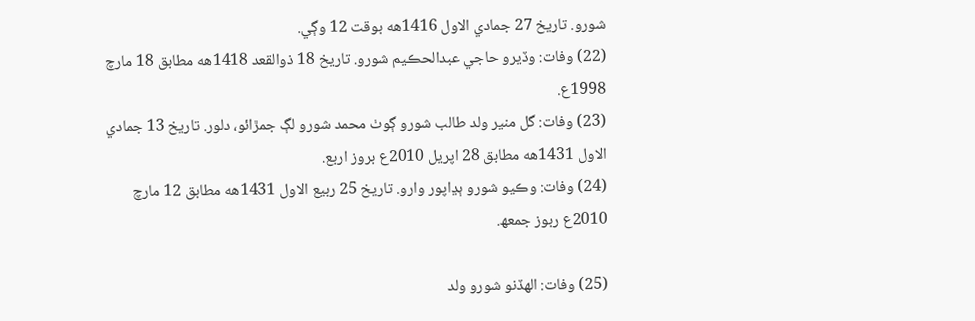شورو. تاريخ 27 جمادي الاول 1416هه بوقت 12 وڳي.
(22) وفات: وڏيرو حاجي عبدالحڪيم شورو. تاريخ 18 ذوالقعد 1418هه مطابق 18 مارچ 1998ع.
(23) وفات: گل منير ولد طالب شورو ڳوٺ محمد شورو لڳ جمڙائو، دلور. تاريخ 13 جمادي الاول 1431هه مطابق 28 اپريل 2010ع بروز اربع.
(24) وفات: وڪيو شورو ٻڍاپور وارو. تاريخ 25 ربيع الاول 1431هه مطابق 12 مارچ 2010ع ربوز جمعھ.

(25) وفات: الهڏنو شورو ولد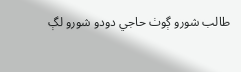طالب شورو ڳوٺ حاجي دودو شورو لڳ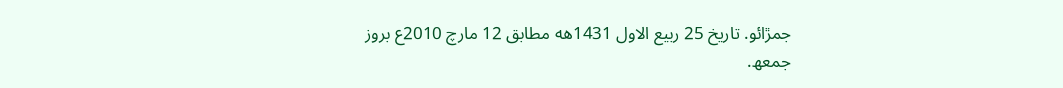جمڙائو. تاريخ 25 ربيع الاول 1431هه مطابق 12 مارچ 2010ع بروز جمعھ.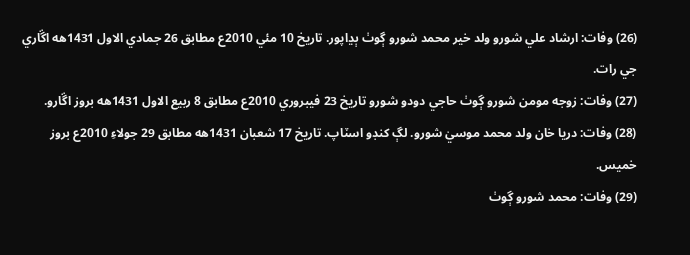(26) وفات: ارشاد علي شورو ولد خير محمد شورو ڳوٺ ٻڍاپور. تاريخ 10 مئي 2010ع مطابق 26 جمادي الاول 1431هه اڱاري جي رات.
(27) وفات: زوجه مومن شورو ڳوٺ حاجي دودو شورو تاريخ 23 فيبروري 2010ع مطابق 8 ربيع الاول 1431هه بروز اڱارو.
(28) وفات: دريا خان ولد محمد موسيٰ شورو. لڳ کنڊو اسٽاپ. تاريخ 17 شعبان 1431هه مطابق 29 جولاءِ 2010ع بروز خميس.
(29) وفات: محمد شورو ڳوٺ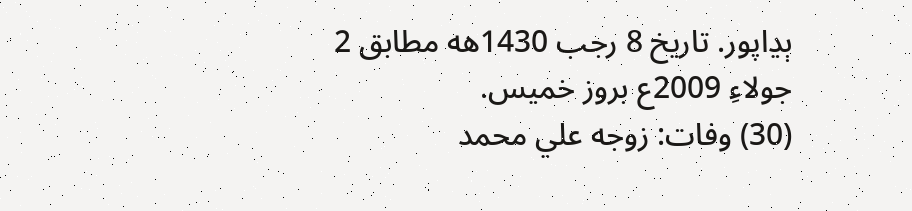ٻڍاپور. تاريخ 8 رجب 1430هه مطابق 2 جولاءِ 2009ع بروز خميس.
(30) وفات: زوجه علي محمد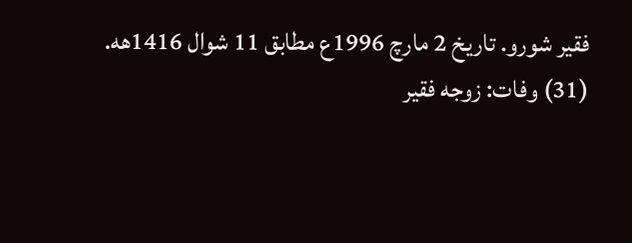فقير شورو. تاريخ 2 مارچ 1996ع مطابق 11 شوال 1416هه.
(31) وفات: زوجه فقير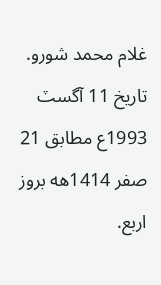غلام محمد شورو. تاريخ 11 آگسٽ 1993ع مطابق 21 صفر 1414هه بروز اربع.